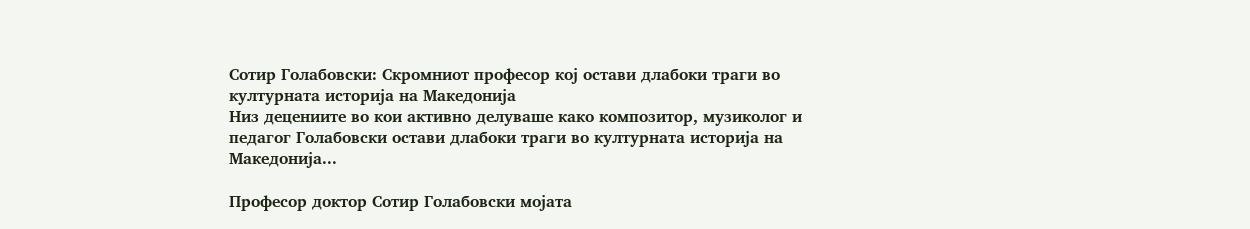Сотир Голабовски: Скромниот професор кој остави длабоки траги во културната историја на Македонија
Низ децениите во кои активно делуваше како композитор, музиколог и педагог Голабовски остави длабоки траги во културната историја на Македонија...

Професор доктор Сотир Голабовски мојата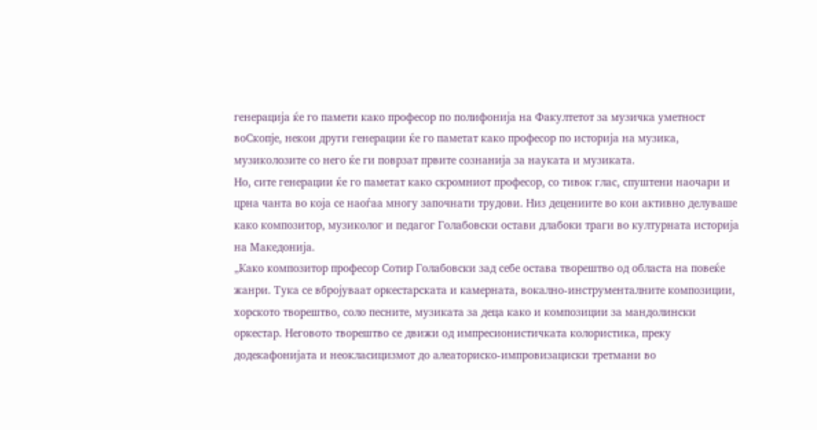генерација ќе го памети како професор по полифонија на Факултетот за музичка уметност воСкопје, некои други генерации ќе го паметат како професор по историја на музика, музиколозите со него ќе ги поврзат првите сознанија за науката и музиката.
Но, сите генерации ќе го паметат како скромниот професор, со тивок глас, спуштени наочари и црна чанта во која се наоѓаа многу започнати трудови. Низ децениите во кои активно делуваше како композитор, музиколог и педагог Голабовски остави длабоки траги во културната историја на Македонија.
„Како композитор професор Сотир Голабовски зад себе остава творештво од областа на повеќе жанри. Тука се вбројуваат оркестарската и камерната, вокално-инструменталните композиции, хорското творештво, соло песните, музиката за деца како и композиции за мандолински оркестар. Неговото творештво се движи од импресионистичката колористика, преку додекафонијата и неокласицизмот до алеаториско-импровизациски третмани во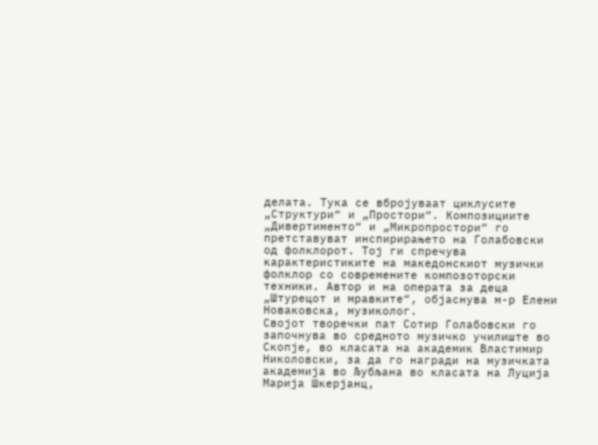делата. Тука се вбројуваат циклусите „Структури“ и „Простори“. Композициите „Дивертименто“ и „Микропростори“ го претставуват инспирирањето на Голабовски од фолклорот. Тој ги спречува карактеристиките на македонскиот музички фолклор со современите композоторски техники. Автор и на операта за деца „Штурецот и мравките“, објаснува м-р Елени Новаковска, музиколог.
Својот творечки пат Сотир Голабовски го започнува во средното музичко училиште во Скопје, во класата на академик Властимир Николовски, за да го награди на музичката академија во Љубљана во класата на Луција Марија Шкерјанц,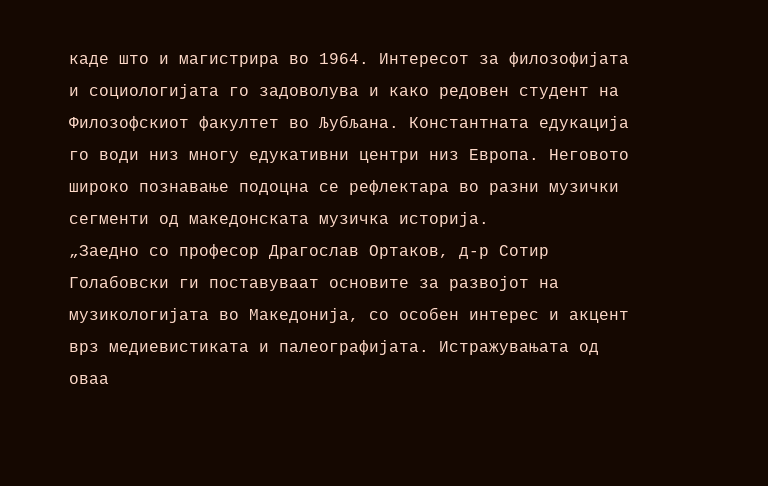каде што и магистрира во 1964. Интересот за филозофијата и социологијата го задоволува и како редовен студент на Филозофскиот факултет во Љубљана. Константната едукација го води низ многу едукативни центри низ Европа. Неговото широко познавање подоцна се рефлектара во разни музички сегменти од македонската музичка историја.
„Заедно со професор Драгослав Ортаков, д-р Сотир Голабовски ги поставуваат основите за развојот на музикологијата во Македонија, со особен интерес и акцент врз медиевистиката и палеографијата. Истражувањата од оваа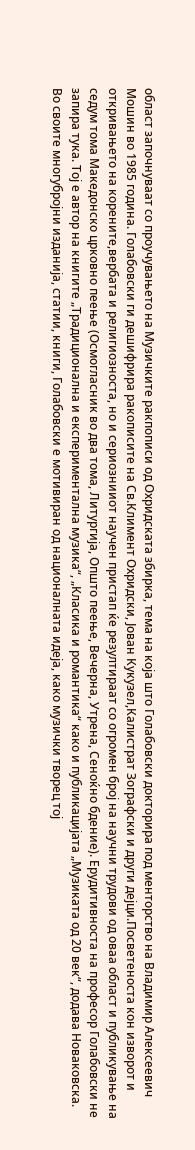област започнуваат со проучувањето на Музичките ракпописи од Охридската збирка, тема на која што Голабовски докторира под менторство на Владимир Алексеевич Мошин во 1985 година. Голабовски ги дешифрира ракописите на Св.Климент Охридски, Јован Кукузел,Калистрат Зографски и други дејци.Посветеноста кон изворот и откривањето на корените,вербата и религиозноста, но и сериознииот научен пристап ќе резултираат со огромен број на научни трудови од оваа област и публикување на седум тома Македонско црковно пеење (Осмогласник во два тома, Литургија, Општо пеење, Вечерна, Утрена, Сеноќно бдение). Ерудитивноста на професор Голабовски не запира тука. Тој е автор на книгите „Традиционална и експериментална музика“, „Класика и романтика“ како и публикацијата „Музиката од 20 век“, додава Новаковска.
Во своите многубројни изданија, статии, книги, Голабовски е мотивиран од националната идеја, како музички творец тој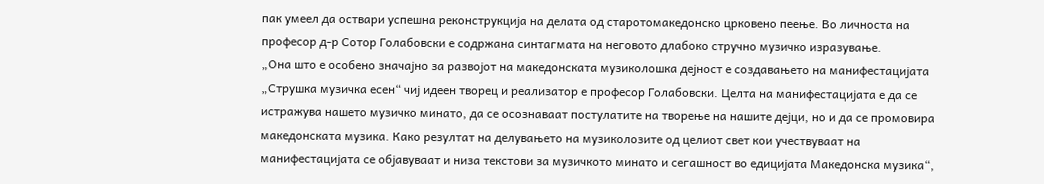пак умеел да оствари успешна реконструкција на делата од старотомакедонско црковено пеење. Во личноста на професор д-р Сотор Голабовски е содржана синтагмата на неговото длабоко стручно музичко изразување.
„Она што е особено значајно за развојот на македонската музиколошка дејност е создавањето на манифестацијата „Струшка музичка есен“ чиј идеен творец и реализатор е професор Голабовски. Целта на манифестацијата е да се истражува нашето музичко минато, да се осознаваат постулатите на творење на нашите дејци, но и да се промовира македонската музика. Како резултат на делувањето на музиколозите од целиот свет кои учествуваат на манифестацијата се објавуваат и низа текстови за музичкото минато и сегашност во едицијата Македонска музика“,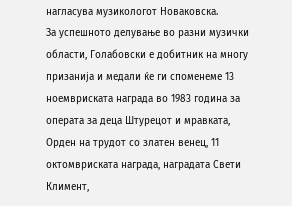нагласува музикологот Новаковска.
За успешното делување во разни музички области, Голабовски е добитник на многу призанија и медали ќе ги споменеме 13 ноемвриската награда во 1983 година за операта за деца Штурецот и мравката, Орден на трудот со златен венец, 11 октомвриската награда, наградата Свети Климент,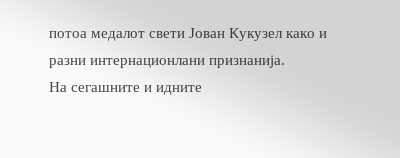потоа медалот свети Јован Кукузел како и разни интернационлани признанија.
На сегашните и идните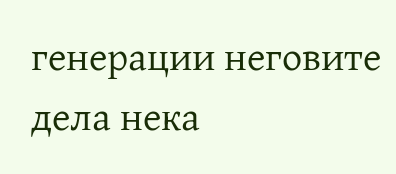генерации неговите дела нека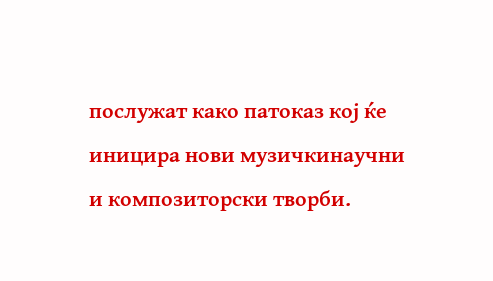послужат како патоказ кој ќе иницира нови музичкинаучни и композиторски творби.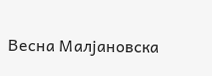Весна Малјановска